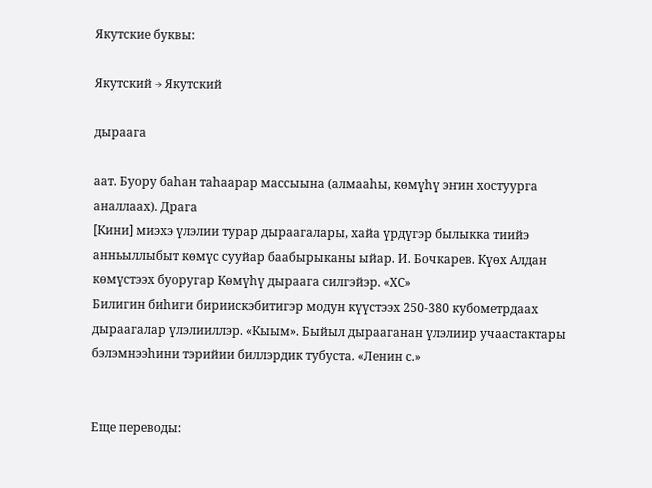Якутские буквы:

Якутский → Якутский

дыраага

аат. Буору баһан таһаарар массыына (алмааһы, көмүһү эҥин хостуурга аналлаах). Драга
[Кини] миэхэ үлэлии турар дыраагалары, хайа үрдүгэр былыкка тиийэ анньыллыбыт көмүс сууйар баабырыканы ыйар. И. Бочкарев. Күөх Алдан көмүстээх буоругар Көмүһү дыраага силгэйэр. «ХС»
Билигин биһиги бириискэбитигэр модун күүстээх 250-380 кубометрдаах дыраагалар үлэлииллэр. «Кыым». Быйыл дырааганан үлэлиир учаастактары бэлэмнээһини тэрийии биллэрдик тубуста. «Ленин с.»


Еще переводы: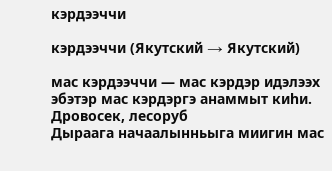кэрдээччи

кэрдээччи (Якутский → Якутский)

мас кэрдээччи — мас кэрдэр идэлээх эбэтэр мас кэрдэргэ анаммыт киһи. Дровосек, лесоруб
Дыраага начаалынньыга миигин мас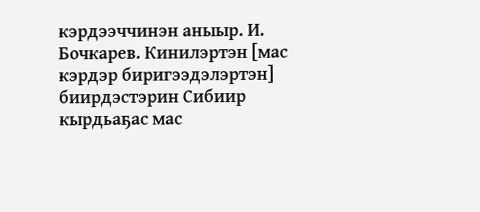кэрдээччинэн аныыр. И. Бочкарев. Кинилэртэн [мас кэрдэр биригээдэлэртэн] биирдэстэрин Сибиир кырдьаҕас мас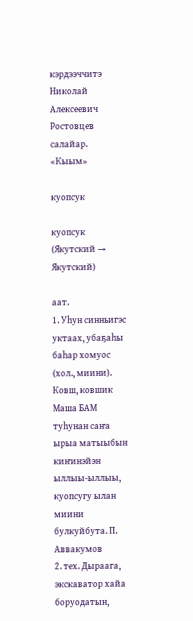кэрдээччитэ Николай Алексеевич Ростовцев салайар. «Кыым»

куопсук

куопсук (Якутский → Якутский)

аат.
1. Уһун синньигэс уктаах, убаҕаһы баһар хомуос (хол., миини). Ковш, ковшик
Маша БАМ туһунан саҥа ырыа матыыбын киҥинэйэн ыллыы-ыллыы, куопсугу ылан миини булкуйбута. П. Аввакумов
2. тех. Дыраага, экскаватор хайа боруодатын,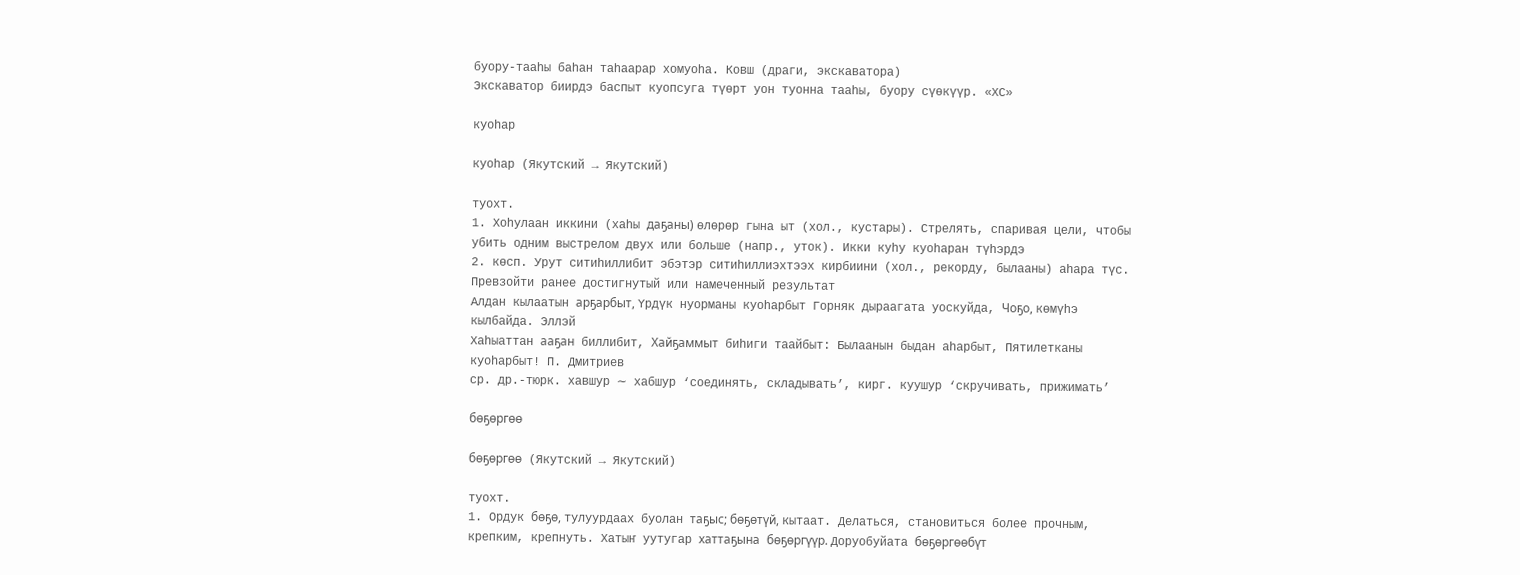буору-тааһы баһан таһаарар хомуоһа. Ковш (драги, экскаватора)
Экскаватор биирдэ баспыт куопсуга түөрт уон туонна тааһы, буору сүөкүүр. «ХС»

куоһар

куоһар (Якутский → Якутский)

туохт.
1. Хоһулаан иккини (хаһы даҕаны) өлөрөр гына ыт (хол., кустары). Стрелять, спаривая цели, чтобы убить одним выстрелом двух или больше (напр., уток). Икки куһу куоһаран түһэрдэ
2. көсп. Урут ситиһиллибит эбэтэр ситиһиллиэхтээх кирбиини (хол., рекорду, былааны) аһара түс. Превзойти ранее достигнутый или намеченный результат
Алдан кылаатын арҕарбыт, Үрдүк нуорманы куоһарбыт Горняк дыраагата уоскуйда, Чоҕо, көмүһэ кылбайда. Эллэй
Хаһыаттан ааҕан биллибит, Хайҕаммыт биһиги таайбыт: Былаанын быдан аһарбыт, Пятилетканы куоһарбыт! П. Дмитриев
ср. др.-тюрк. хавшур ∼ хабшур ‘соединять, складывать’, кирг. куушур ‘скручивать, прижимать’

бөҕөргөө

бөҕөргөө (Якутский → Якутский)

туохт.
1. Ордук бөҕө, тулуурдаах буолан таҕыс; бөҕөтүй, кытаат. Делаться, становиться более прочным, крепким, крепнуть. Хатыҥ уутугар хаттаҕына бөҕөргүүр. Доруобуйата бөҕөргөөбүт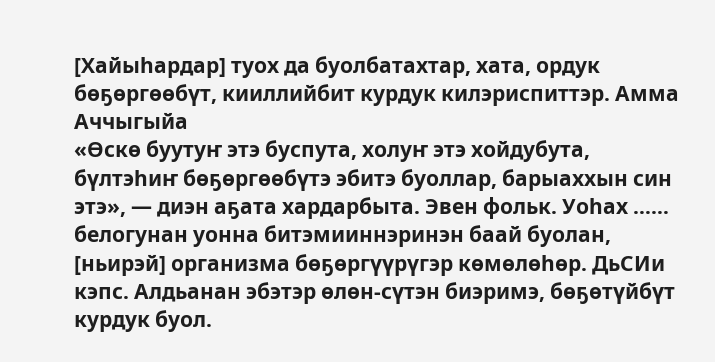[Хайыһардар] туох да буолбатахтар, хата, ордук бөҕөргөөбүт, кииллийбит курдук килэриспиттэр. Амма Аччыгыйа
«Өскө буутуҥ этэ буспута, холуҥ этэ хойдубута, бүлтэһиҥ бөҕөргөөбүтэ эбитэ буоллар, барыаххын син этэ», — диэн аҕата хардарбыта. Эвен фольк. Уоһах …… белогунан уонна битэмииннэринэн баай буолан, [ньирэй] организма бөҕөргүүрүгэр көмөлөһөр. ДьСИи
кэпс. Алдьанан эбэтэр өлөн-сүтэн биэримэ, бөҕөтүйбүт курдук буол.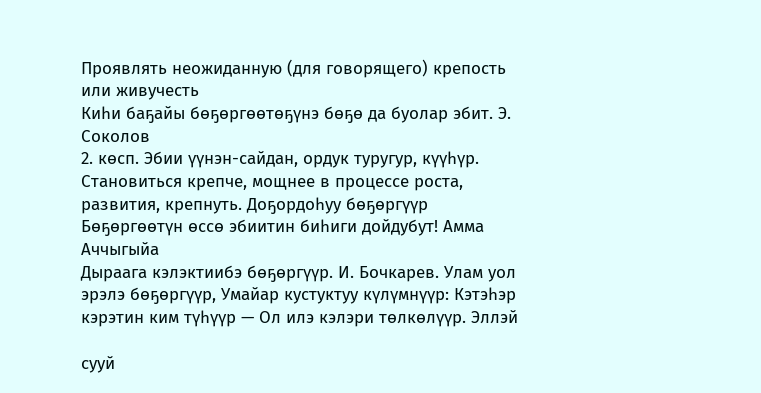Проявлять неожиданную (для говорящего) крепость или живучесть
Киһи баҕайы бөҕөргөөтөҕүнэ бөҕө да буолар эбит. Э. Соколов
2. көсп. Эбии үүнэн-сайдан, ордук туругур, күүһүр. Становиться крепче, мощнее в процессе роста, развития, крепнуть. Доҕордоһуу бөҕөргүүр
Бөҕөргөөтүн өссө эбиитин биһиги дойдубут! Амма Аччыгыйа
Дыраага кэлэктиибэ бөҕөргүүр. И. Бочкарев. Улам уол эрэлэ бөҕөргүүр, Умайар кустуктуу күлүмнүүр: Кэтэһэр кэрэтин ким түһүүр — Ол илэ кэлэри төлкөлүүр. Эллэй

сууй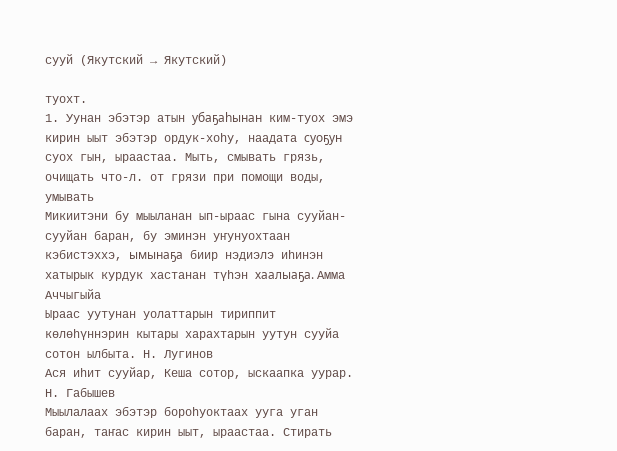сууй (Якутский → Якутский)

туохт.
1. Уунан эбэтэр атын убаҕаһынан ким-туох эмэ кирин ыыт эбэтэр ордук-хоһу, наадата суоҕун суох гын, ыраастаа. Мыть, смывать грязь, очищать что-л. от грязи при помощи воды, умывать
Микиитэни бу мыыланан ып-ыраас гына сууйан-сууйан баран, бу эминэн уҥунуохтаан кэбистэххэ, ымынаҕа биир нэдиэлэ иһинэн хатырык курдук хастанан түһэн хаалыаҕа. Амма Аччыгыйа
Ыраас уутунан уолаттарын тириппит көлөһүннэрин кытары харахтарын уутун сууйа сотон ылбыта. Н. Лугинов
Ася иһит сууйар, Кеша сотор, ыскаапка уурар. Н. Габышев
Мыылалаах эбэтэр бороһуоктаах ууга уган баран, таҥас кирин ыыт, ыраастаа. Стирать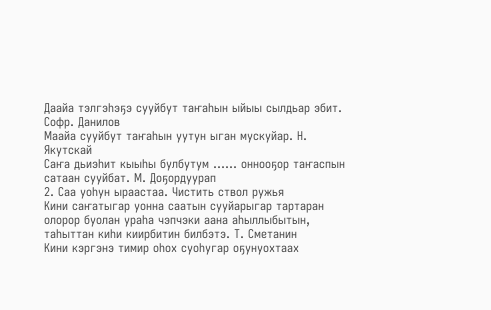Даайа тэлгэһэҕэ сууйбут таҥаһын ыйыы сылдьар эбит. Софр. Данилов
Маайа сууйбут таҥаһын уутун ыган мускуйар. Н. Якутскай
Саҥа дьиэһит кыыһы булбутум …… оннооҕор таҥаспын сатаан сууйбат. М. Доҕордуурап
2. Саа уоһун ыраастаа. Чистить ствол ружья
Кини саҥатыгар уонна саатын сууйарыгар тартаран олорор буолан ураһа чэпчэки аана аһыллыбытын, таһыттан киһи киирбитин билбэтэ. Т. Сметанин
Кини кэргэнэ тимир оһох суоһугар оҕунуохтаах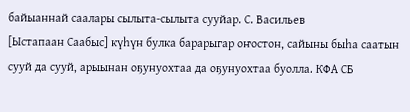байыаннай саалары сылыта-сылыта сууйар. С. Васильев
[Ыстапаан Саабыс] күһүн булка барарыгар оҥостон, сайыны быһа саатын сууй да сууй, арыынан оҕунуохтаа да оҕунуохтаа буолла. КФА СБ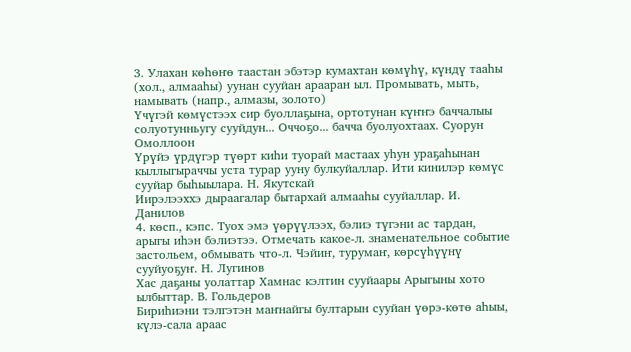3. Улахан көһөҥө таастан эбэтэр кумахтан көмүһү, күндү тааһы (хол., алмааһы) уунан сууйан арааран ыл. Промывать, мыть, намывать (напр., алмазы, золото)
Үчүгэй көмүстээх сир буоллаҕына, ортотунан күҥҥэ баччалыы солуотунньугу сууйдун... Оччоҕо... бачча буолуохтаах. Суорун Омоллоон
Үрүйэ үрдүгэр түөрт киһи туорай мастаах уһун ураҕаһынан кыллыгыраччы уста турар ууну булкуйаллар. Ити кинилэр көмүс сууйар быһыылара. Н. Якутскай
Иирэлээххэ дыраагалар бытархай алмааһы сууйаллар. И. Данилов
4. көсп., кэпс. Туох эмэ үөрүүлээх, бэлиэ түгэни ас тардан, арыгы иһэн бэлиэтээ. Отмечать какое-л. знаменательное событие застольем, обмывать что-л. Чэйиҥ, турумаҥ, көрсүһүүнү сууйуоҕуҥ. Н. Лугинов
Хас даҕаны уолаттар Хамнас кэлтин сууйаары Арыгыны хото ылбыттар. В. Гольдеров
Бириһиэни тэлгэтэн маҥнайгы бултарын сууйан үөрэ-көтө аһыы, күлэ-сала араас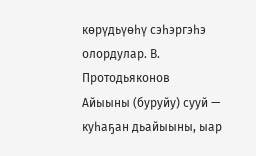көрүдьүөһү сэһэргэһэ олордулар. В. Протодьяконов
Айыыны (буруйу) сууй — куһаҕан дьайыыны, ыар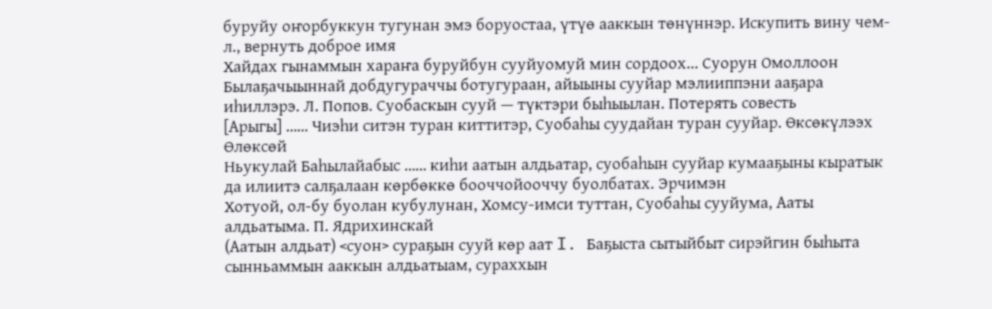буруйу оҥорбуккун тугунан эмэ боруостаа, үтүө ааккын төнүннэр. Искупить вину чем-л., вернуть доброе имя
Хайдах гынаммын хараҥа буруйбун сууйуомуй мин сордоох... Суорун Омоллоон
Былаҕачыыннай добдугураччы ботугураан, айыыны сууйар мэлииппэни ааҕара иһиллэрэ. Л. Попов. Суобаскын сууй — түктэри быһыылан. Потерять совесть
[Арыгы] …… Чиэһи ситэн туран киттитэр, Суобаһы суудайан туран сууйар. Өксөкүлээх Өлөксөй
Ньукулай Баһылайабыс …… киһи аатын алдьатар, суобаһын сууйар кумааҕыны кыратык да илиитэ салҕалаан көрбөккө бооччойооччу буолбатах. Эрчимэн
Хотуой, ол-бу буолан кубулунан, Хомсу-имси туттан, Суобаһы сууйума, Ааты алдьатыма. П. Ядрихинскай
(Аатын алдьат) <суон> сураҕын сууй көр аат I. Баҕыста сытыйбыт сирэйгин быһыта сынньаммын ааккын алдьатыам, сураххын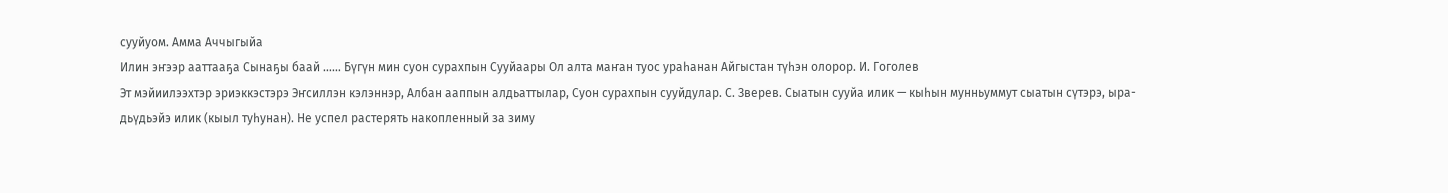сууйуом. Амма Аччыгыйа
Илин эҥээр ааттааҕа Сынаҕы баай …… Бүгүн мин суон сурахпын Сууйаары Ол алта маҥан туос ураһанан Айгыстан түһэн олорор. И. Гоголев
Эт мэйиилээхтэр эриэккэстэрэ Эҥсиллэн кэлэннэр, Албан ааппын алдьаттылар, Суон сурахпын сууйдулар. С. Зверев. Сыатын сууйа илик — кыһын мунньуммут сыатын сүтэрэ, ыра-дьүдьэйэ илик (кыыл туһунан). Не успел растерять накопленный за зиму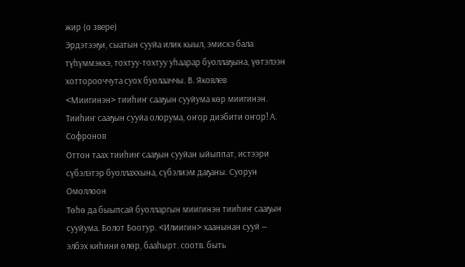жир (о звере)
Эрдэтээҕи, сыатын сууйа илик кыыл, эмискэ бала түһүммэккэ, тохтуу-тохтуу уһаарар буоллаҕына, үөтэлээн хотторооччута суох буолааччы. В. Яковлев
<Миигинэн> тииһиҥ сааҕын сууйума көр миигинэн. Тииһиҥ сааҕын сууйа олорума, оҥор диэбити оҥор! А. Софронов
Оттон таах тииһиҥ сааҕын сууйан ыйыппат, истээри сүбэлэтэр буоллаххына, сүбэлиэм даҕаны. Суорун Омоллоон
Төһө да быыпсай буолларгын миигинэн тииһиҥ сааҕын сууйума. Болот Боотур. <Илиигин> хаанынан сууй — элбэх киһини өлөр, бааһырт. соотв. быть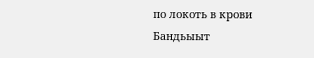по локоть в крови
Бандьыыт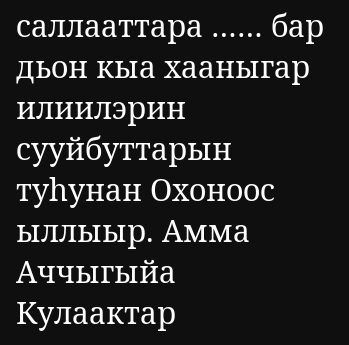саллааттара …… бар дьон кыа хааныгар илиилэрин сууйбуттарын туһунан Охоноос ыллыыр. Амма Аччыгыйа
Кулаактар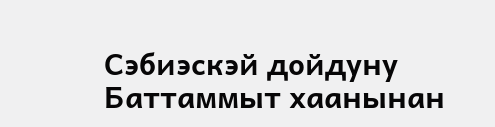Сэбиэскэй дойдуну Баттаммыт хаанынан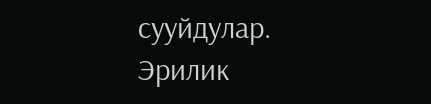сууйдулар. Эрилик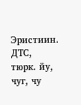Эристиин. ДТС, тюрк. йу, чуг, чу